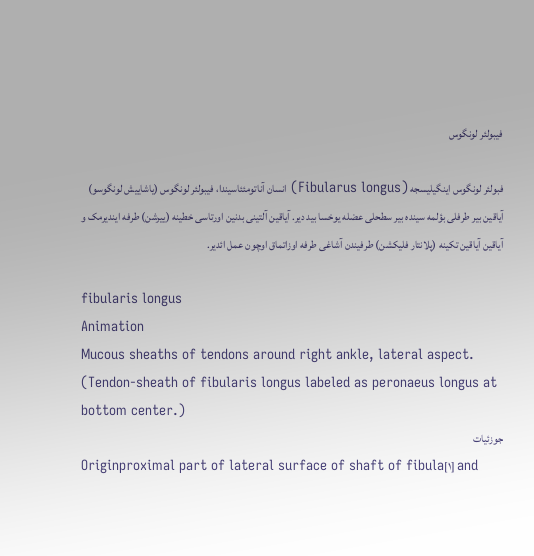فیبولئر لونگوس

فبولئر لونگوس اینگیلیسجه (Fibularus longus) انسان آناتومئئاسیندا، فیبولئر لونگوس (یاشاییش لونگوسو) آیاقین بیر طرفلی بؤلمه سینده بیر سطحلی عضله یوخسا بید دیر. آیاقین آلتینی بدنین اورتاسی خطینه (ییرشن) طرفه ایندیرمک و آیاقین آیاقین تکینه (پلانتار فلیکشن) طرفیندن آشاغی طرفه اوزاتماق اوچون عمل ائدیر.

fibularis longus
Animation
Mucous sheaths of tendons around right ankle, lateral aspect. (Tendon-sheath of fibularis longus labeled as peronaeus longus at bottom center.)
جوزئیات
Originproximal part of lateral surface of shaft of fibula[۱] and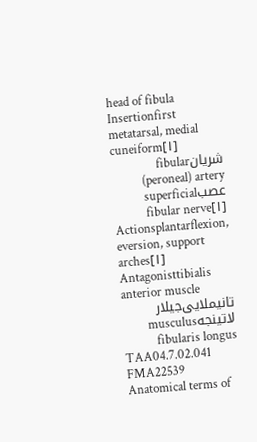head of fibula
Insertionfirst metatarsal, medial cuneiform[۱]
شریانfibular (peroneal) artery
عصبsuperficial fibular nerve[۱]
Actionsplantarflexion, eversion, support arches[۱]
Antagonisttibialis anterior muscle
تانیملایی‌جیلار
لاتینجهmusculus fibularis longus
TAA04.7.02.041
FMA22539
Anatomical terms of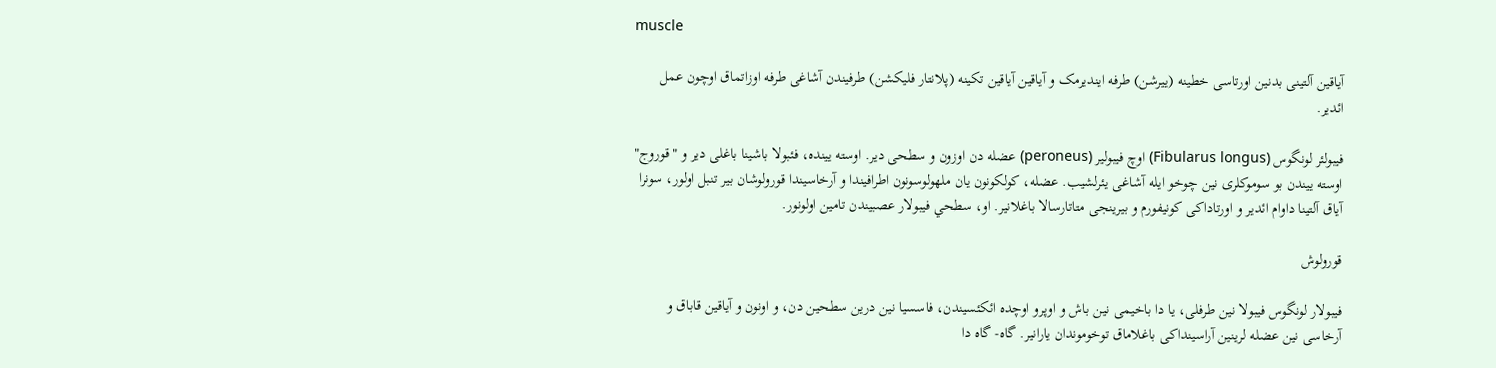muscle

آیاقین آلتینی بدنین اورتاسی خطینه (ییرشن) طرفه ایندیرمک و آیاقین آیاقین تکینه (پلانتار فلیکشن) طرفیندن آشاغی طرفه اوزاتماق اوچون عمل ائدیر.

فيبولئر لونگوس (Fibularus longus) اوچ فيبولير (peroneus) عضله دن اوزون و سطحی دیر. اوسته یینده، فئبولا باشینا باغلی دیر و "قوروج" اوسته ییندن بو سوموکلری نین چوخو ایله آشاغی یئرلشیب. عضله، کولکونون يان ملهولوسونون اطرافيندا و آرخاسيندا قورولوشان بیر تنبل اولور، سونرا آیاق آلتينا داوام ائدیر و اورتاداکی کونیفورم و بیرینجی متاتارسالا باغلانیر. او، سطحي فيبولار عصبيندن تامین اولونور.

قورولوش

فیبولار لونگوس فیبولا نین طرفلی، یا دا باخیمی نین باش و اوپرو اوچده ائکئسیندن، فاسسیا نین درین سطحین دن، و اونون و آیاقین قاباق و آرخاسی نین عضله لرینین آراسینداکی باغلاماق توخوموندان یارانیر. گاه- گاه دا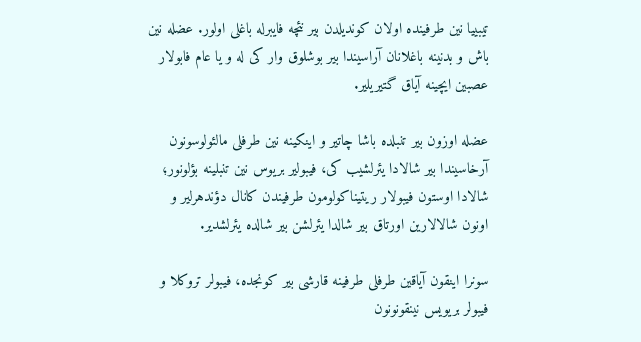تیبییا نین طرفینده اولان کوندیلدن بیر نئچه فایبرله باغلی اولور. عضله نین باش و بدنینه باغلانان آراسیندا بیر بوشلوق وار کی له و یا عام فابولار عصبین ایچینه آیاق گتیریلیر.

عضله اوزون بیر تنبلده باشا چاتیر و اینکینه نین طرفلی مالئولوسونون آرخاسیندا بیر شالادا یئرلشیب کی، فیبولیر بریوس نین تنبلینه بؤلونور؛ شالادا اوستون فیبولار ریتیناکولومون طرفیندن کانال دؤندهرلیر و اونون شالالارین اورتاق بیر شالدا یئرلشن بیر شالده یئرلشدیر.

سونرا اینقون آیاقین طرفلی طرفینه قارشی بیر کونجده، فیبولر تروکلا و فیبولر بریویس نینقونونون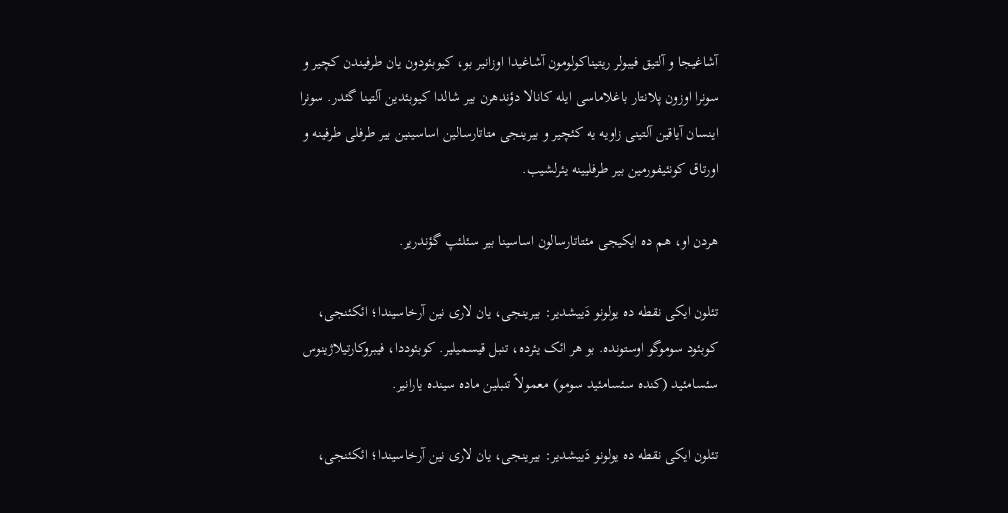آشاغیجا و آلتیق فیبولر ریتیناکولومون آشاغیدا اوزانیر بو، کیوبئودون يان طرفیندن کچیر و سونرا اوزون پلانتار باغلاماسی ایله کانالا دؤندهرن بیر شالدا کیوبئدین آلتینا گئدر. سونرا اینسان آیاقین آلتینی زاویه یه کئچیر و بیرینجی متاتارسالین اساسینین بیر طرفلی طرفینه و اورتاق کونئیفورمین بیر طرفلیینه یئرلشیب.

هردن او، هم ده ایکیجی مئتاتارسالون اساسینا بیر سئلئپ گؤندریر.

تئلون ایکی نقطه ده یولونو دَییشدیر: بیرینجی، يان لاری نین آرخاسیندا؛ ائکئنجی، کوبئود سوموگو اوستونده. بو هر ائک یئرده، تنبل قیسمیلیر. کوبئوددا، فیبروکارتیلاژینوس سئسامئید (کنده سئسامئید سومو) معمولاً تنبلین ماده سینده یارانیر.

تئلون ایکی نقطه ده یولونو دَییشدیر: بیرینجی، يان لاری نین آرخاسیندا؛ ائکئنجی،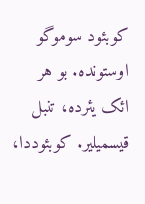کوبئود سوموگو اوستونده. بو هر ائک یئرده، تنبل قیسمیلیر. کوبئوددا،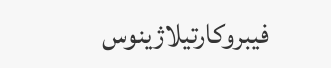فیبروکارتیلاژینوس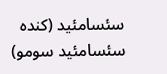سئسامئید (کنده سئسامئید سومو)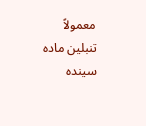معمولاً تنبلین ماده سینده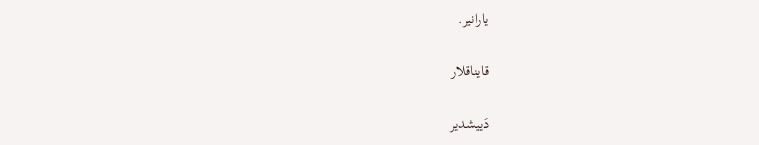یارانیر.

قایناقلار

دَییشدیر